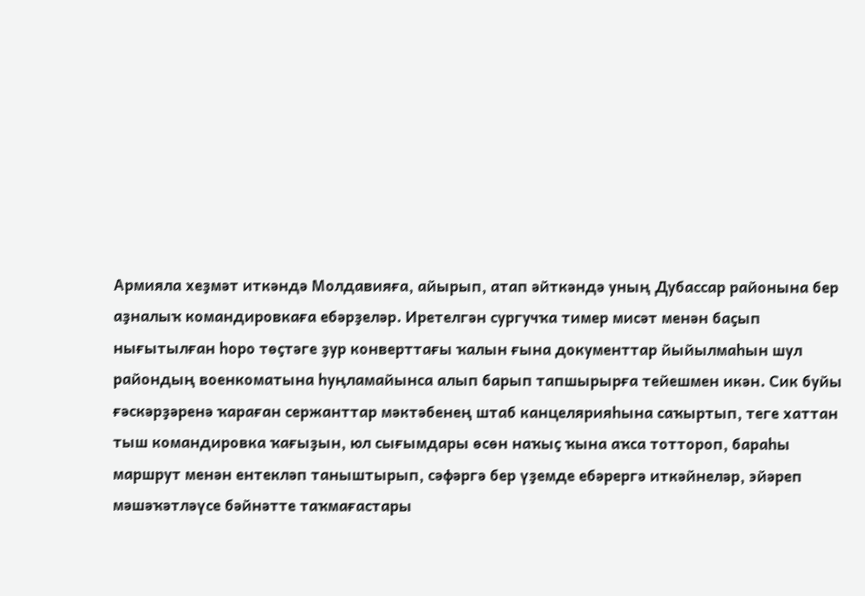Армияла хеҙмәт иткәндә Молдавияға, айырып, атап әйткәндә уның Дубассар районына бер аҙналыҡ командировкаға ебәрҙеләр. Иретелгән сургучҡа тимер мисәт менән баҫып нығытылған һоро төҫтәге ҙур конверттағы ҡалын ғына документтар йыйылмаһын шул райондың военкоматына һуңламайынса алып барып тапшырырға тейешмен икән. Сик буйы ғәскәрҙәренә ҡараған сержанттар мәктәбенең штаб канцелярияһына саҡыртып, теге хаттан тыш командировка ҡағыҙын, юл сығымдары өсөн наҡыҫ ҡына аҡса тоттороп, бараһы маршрут менән ентекләп таныштырып, сәфәргә бер үҙемде ебәрергә иткәйнеләр, эйәреп мәшәҡәтләүсе бәйнәтте таҡмағастары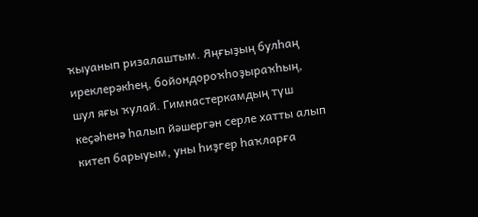ҡыуанып ризалаштым. Яңғыҙың булһаң иреклерәкһең, бойондороҡһоҙыраҡһың, шул яғы ҡулай. Гимнастеркамдың түш кеҫәһенә һалып йәшергән серле хатты алып китеп барыуым, уны һиҙгер һаҡларға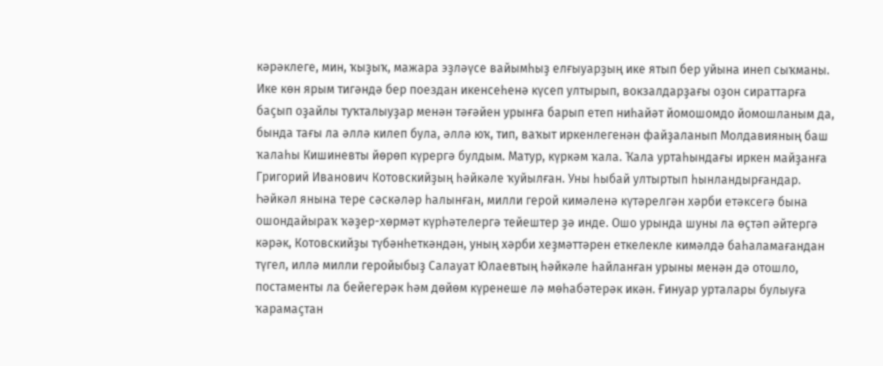кәрәклеге, мин, ҡыҙыҡ, мажара эҙләүсе вайымһыҙ елғыуарҙың ике ятып бер уйына инеп сыҡманы. Ике көн ярым тигәндә бер поездан икенсеһенә күсеп ултырып, вокзалдарҙағы оҙон сираттарға баҫып оҙайлы туҡталыуҙар менән тәғәйен урынға барып етеп ниһайәт йомошомдо йомошланым да, бында тағы ла әллә килеп була, әллә юҡ, тип, ваҡыт иркенлегенән файҙаланып Молдавияның баш ҡалаһы Кишиневты йөрөп күрергә булдым. Матур, күркәм ҡала. Ҡала уртаһындағы иркен майҙанға Григорий Иванович Котовскийҙың һәйкәле ҡуйылған. Уны һыбай ултыртып һынландырғандар. Һәйкәл янына тере сәскәләр һалынған, милли герой кимәленә күтәрелгән хәрби етәксегә бына ошондайыраҡ ҡәҙер-хөрмәт күрһәтелергә тейештер ҙә инде. Ошо урында шуны ла өҫтәп әйтергә кәрәк, Котовскийҙы түбәнһеткәндән, уның хәрби хеҙмәттәрен еткелекле кимәлдә баһаламағандан түгел, иллә милли геройыбыҙ Салауат Юлаевтың һәйкәле һайланған урыны менән дә отошло, постаменты ла бейегерәк һәм дөйөм күренеше лә мөһабәтерәк икән. Ғинуар урталары булыуға ҡарамаҫтан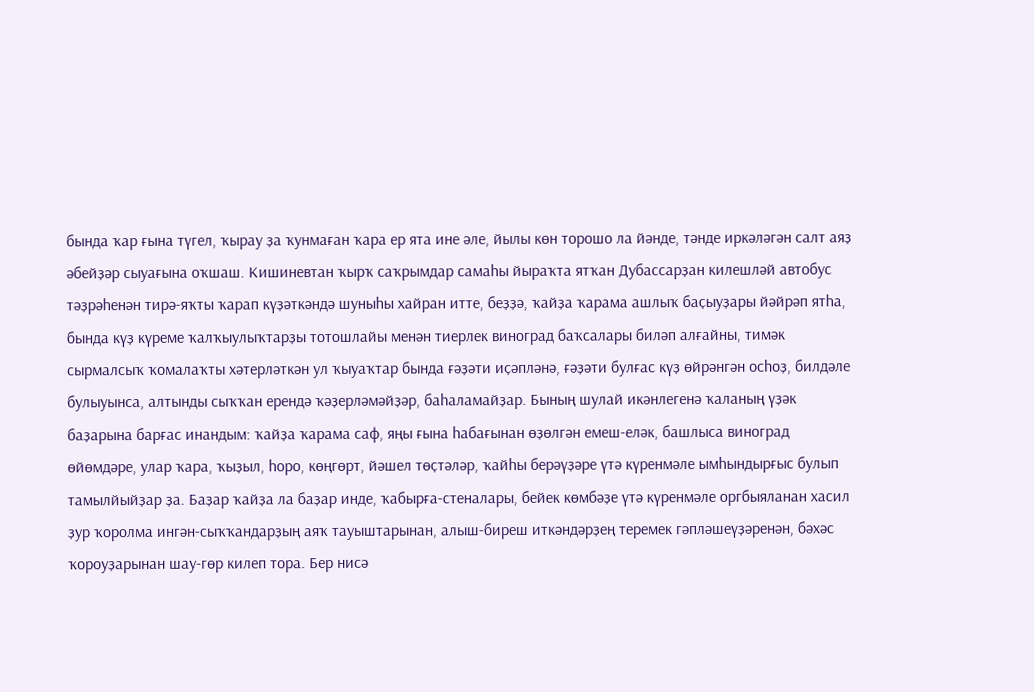бында ҡар ғына түгел, ҡырау ҙа ҡунмаған ҡара ер ята ине әле, йылы көн торошо ла йәнде, тәнде иркәләгән салт аяҙ әбейҙәр сыуағына оҡшаш. Кишиневтан ҡырҡ саҡрымдар самаһы йыраҡта ятҡан Дубассарҙан килешләй автобус тәҙрәһенән тирә-яҡты ҡарап күҙәткәндә шуныһы хайран итте, беҙҙә, ҡайҙа ҡарама ашлыҡ баҫыуҙары йәйрәп ятһа, бында күҙ күреме ҡалҡыулыҡтарҙы тотошлайы менән тиерлек виноград баҡсалары биләп алғайны, тимәк сырмалсыҡ ҡомалаҡты хәтерләткән ул ҡыуаҡтар бында ғәҙәти иҫәпләнә, ғәҙәти булғас күҙ өйрәнгән осһоҙ, билдәле булыуынса, алтынды сыҡҡан ерендә ҡәҙерләмәйҙәр, баһаламайҙар. Бының шулай икәнлегенә ҡаланың үҙәк баҙарына барғас инандым: ҡайҙа ҡарама саф, яңы ғына һабағынан өҙөлгән емеш-еләк, башлыса виноград өйөмдәре, улар ҡара, ҡыҙыл, һоро, көңгөрт, йәшел төҫтәләр, ҡайһы берәүҙәре үтә күренмәле ымһындырғыс булып тамылйыйҙар ҙа. Баҙар ҡайҙа ла баҙар инде, ҡабырға-стеналары, бейек көмбәҙе үтә күренмәле оргбыяланан хасил ҙур ҡоролма ингән-сыҡҡандарҙың аяҡ тауыштарынан, алыш-биреш иткәндәрҙең теремек гәпләшеүҙәренән, бәхәс ҡороуҙарынан шау-гөр килеп тора. Бер нисә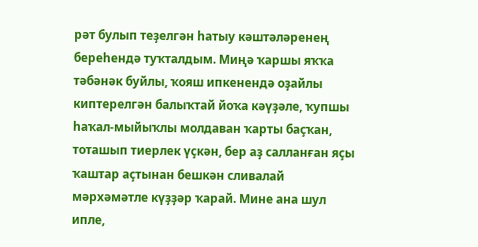рәт булып теҙелгән һатыу кәштәләренең береһендә туҡталдым. Миңә ҡаршы яҡҡа тәбәнәк буйлы, ҡояш ипкенендә оҙайлы киптерелгән балыҡтай йоҡа кәүҙәле, ҡупшы һаҡал-мыйыҡлы молдаван ҡарты баҫҡан, тоташып тиерлек үҫкән, бер аҙ салланған яҫы ҡаштар аҫтынан бешкән сливалай мәрхәмәтле күҙҙәр ҡарай. Мине ана шул ипле,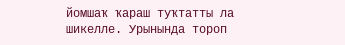йомшаҡ ҡараш туҡтатты ла шикелле. Урынында тороп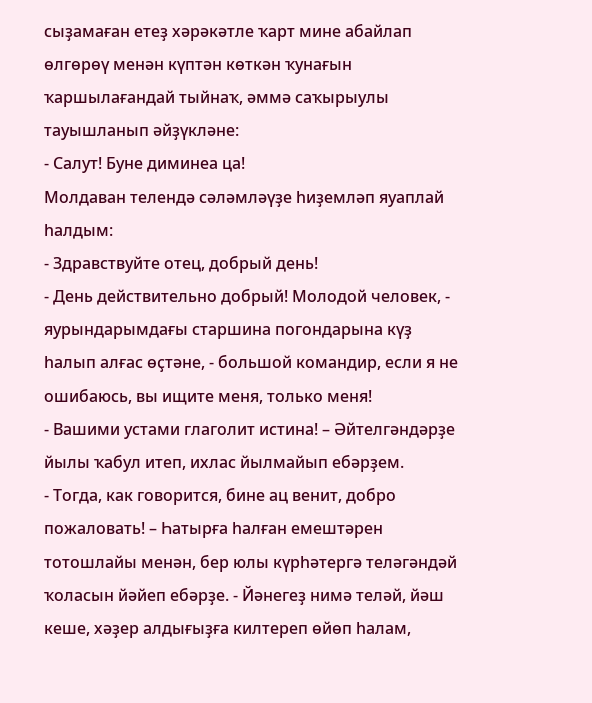сыҙамаған етеҙ хәрәкәтле ҡарт мине абайлап өлгөрөү менән күптән көткән ҡунағын ҡаршылағандай тыйнаҡ, әммә саҡырыулы тауышланып әйҙүкләне:
- Салут! Буне диминеа ца!
Молдаван телендә сәләмләүҙе һиҙемләп яуаплай һалдым:
- Здравствуйте отец, добрый день!
- День действительно добрый! Молодой человек, - яурындарымдағы старшина погондарына күҙ һалып алғас өҫтәне, - большой командир, если я не ошибаюсь, вы ищите меня, только меня!
- Вашими устами глаголит истина! – Әйтелгәндәрҙе йылы ҡабул итеп, ихлас йылмайып ебәрҙем.
- Тогда, как говорится, бине ац венит, добро пожаловать! – Һатырға һалған емештәрен тотошлайы менән, бер юлы күрһәтергә теләгәндәй ҡоласын йәйеп ебәрҙе. - Йәнегеҙ нимә теләй, йәш кеше, хәҙер алдығыҙға килтереп өйөп һалам,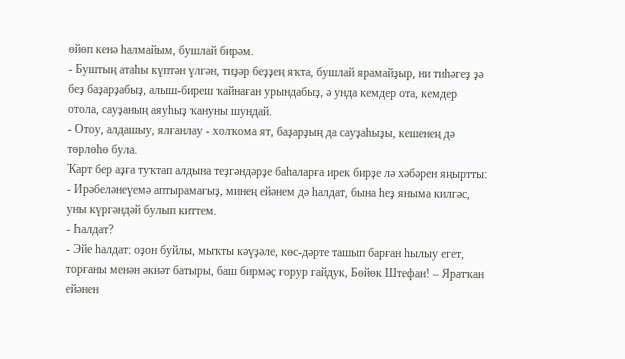өйөп кенә һалмайым, бушлай бирәм.
- Буштың атаһы күптән үлгән, тиҙәр беҙҙең яҡта, бушлай ярамайҙыр, ни тиһәгеҙ ҙә беҙ баҙарҙабыҙ, алыш-биреш ҡайнаған урындабыҙ, ә унда кемдер ота, кемдер отола, сауҙаның аяуһыҙ ҡануны шундай.
- Отоу, алдашыу, ялғанлау - холҡома ят, баҙарҙың да сауҙаһыҙы, кешенең дә төрлөһө була.
Ҡарт бер аҙға туҡтап алдына теҙгәндәрҙе баһаларға ирек бирҙе лә хәбәрен яңыртты:
- Ирәбеләнеүемә аптырамағыҙ, минең ейәнем дә һалдат, бына һеҙ яныма килгәс, уны күргәндәй булып киттем.
- Һалдат?
- Эйе һалдат: оҙон буйлы, мыҡты кәүҙәле, көс-дәрте ташып барған һылыу егет, торғаны менән әкиәт батыры, баш бирмәҫ ғорур гайдук, Бөйөк Штефан! – Яратҡан ейәнен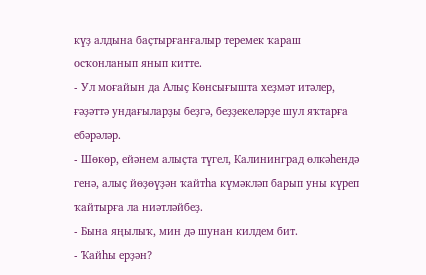күҙ алдына баҫтырғанғалыр теремек ҡараш осҡонланып янып китте.
- Ул моғайын да Алыҫ Көнсығышта хеҙмәт итәлер, ғәҙәттә ундағыларҙы беҙгә, беҙҙекеләрҙе шул яҡтарға ебәрәләр.
- Шөкөр, ейәнем алыҫта түгел, Калининград өлкәһендә генә, алыҫ йөҙөүҙән ҡайтһа күмәкләп барып уны күреп ҡайтырға ла ниәтләйбеҙ.
- Бына яңылыҡ, мин дә шунан килдем бит.
- Ҡайһы ерҙән?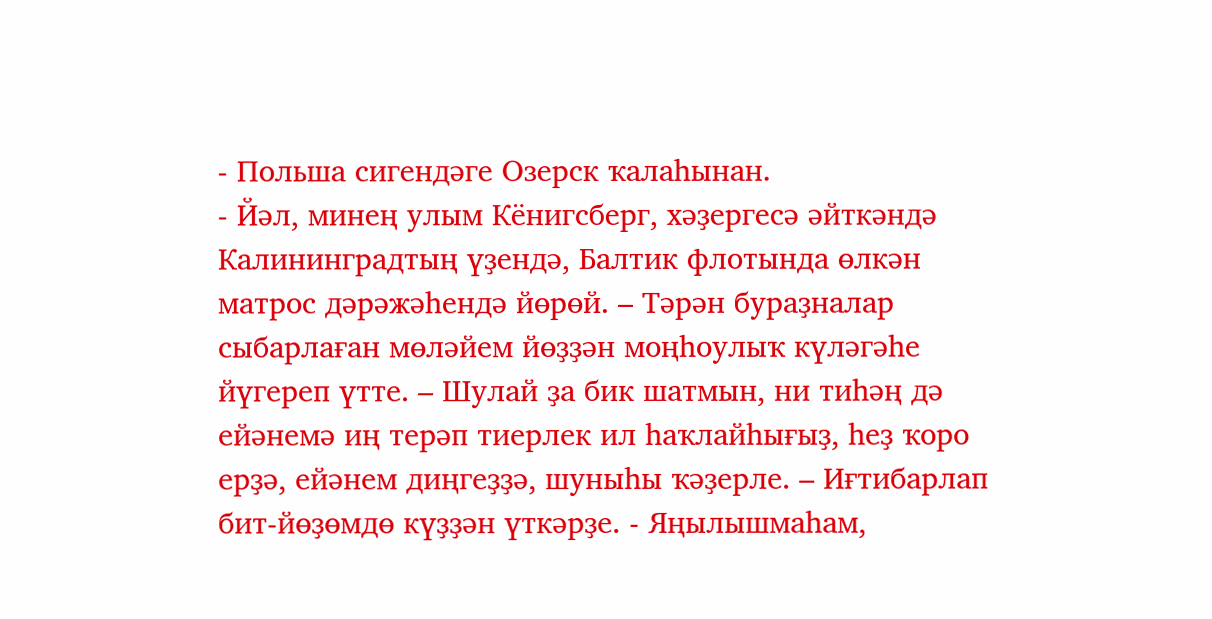- Польша сигендәге Озерск ҡалаһынан.
- Йәл, минең улым Кёнигсберг, хәҙергесә әйткәндә Калининградтың үҙендә, Балтик флотында өлкән матрос дәрәжәһендә йөрөй. – Тәрән бураҙналар сыбарлаған мөләйем йөҙҙән моңһоулыҡ күләгәһе йүгереп үтте. – Шулай ҙа бик шатмын, ни тиһәң дә ейәнемә иң терәп тиерлек ил һаҡлайһығыҙ, һеҙ ҡоро ерҙә, ейәнем диңгеҙҙә, шуныһы ҡәҙерле. – Иғтибарлап бит-йөҙөмдө күҙҙән үткәрҙе. - Яңылышмаһам,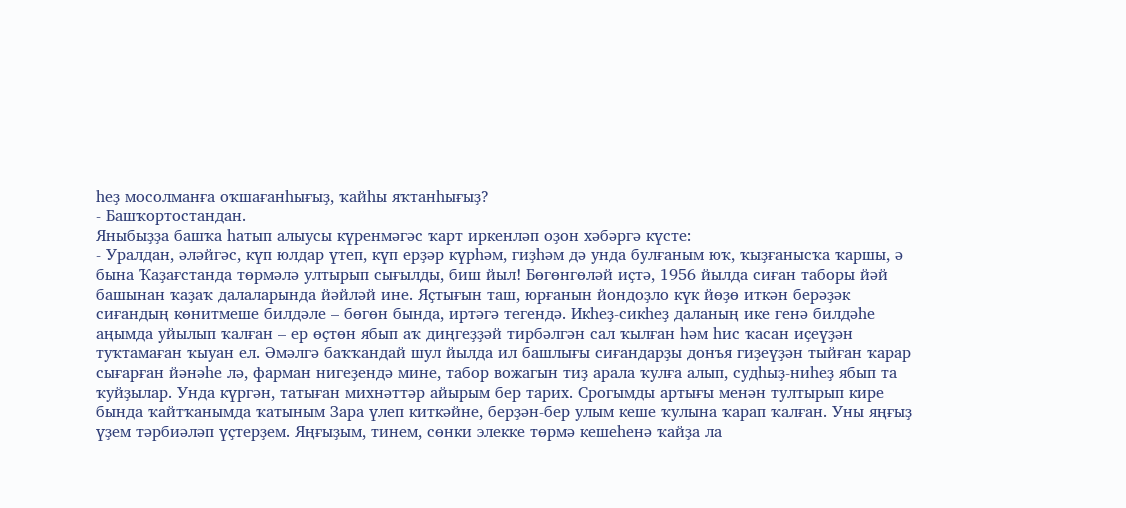һеҙ мосолманға оҡшағанһығыҙ, ҡайһы яҡтанһығыҙ?
- Башҡортостандан.
Яныбыҙҙа башҡа һатып алыусы күренмәгәс ҡарт иркенләп оҙон хәбәргә күсте:
- Уралдан, әләйгәс, күп юлдар үтеп, күп ерҙәр күрһәм, гиҙһәм дә унда булғаным юҡ, ҡыҙғанысҡа ҡаршы, ә бына Ҡаҙағстанда төрмәлә ултырып сығылды, биш йыл! Бөгөнгөләй иҫтә, 1956 йылда сиған таборы йәй башынан ҡаҙаҡ далаларында йәйләй ине. Яҫтығын таш, юрғанын йондоҙло күк йөҙө иткән берәҙәк сиғандың көнитмеше билдәле – бөгөн бында, иртәгә тегендә. Икһеҙ-сикһеҙ даланың ике генә билдәһе аңымда уйылып ҡалған – ер өҫтөн ябып аҡ диңгеҙҙәй тирбәлгән сал ҡылған һәм һис ҡасан иҫеүҙән туҡтамаған ҡыуан ел. Әмәлгә баҡҡандай шул йылда ил башлығы сиғандарҙы донъя гиҙеүҙән тыйған ҡарар сығарған йәнәһе лә, фарман нигеҙендә мине, табор вожагын тиҙ арала ҡулға алып, судһыҙ-ниһеҙ ябып та ҡуйҙылар. Унда күргән, татыған михнәттәр айырым бер тарих. Срогымды артығы менән тултырып кире бында ҡайтҡанымда ҡатыным Зара үлеп киткәйне, берҙән-бер улым кеше ҡулына ҡарап ҡалған. Уны яңғыҙ үҙем тәрбиәләп үҫтерҙем. Яңғыҙым, тинем, сөнки элекке төрмә кешеһенә ҡайҙа ла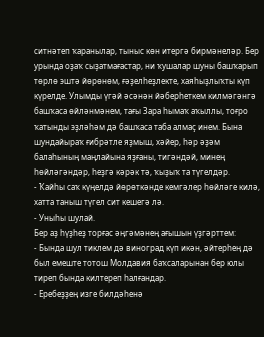ситнәтеп ҡаранылар, тыныс көн итергә бирмәнеләр. Бер урында оҙаҡ сыҙатмағастар, ни ҡушалар шуны башҡарып төрлө эштә йөрөнөм, ғәҙелһеҙлекте, хаяһыҙлыҡты күп күрелде. Улымды үгәй әсәнән йәберһеткем килмәгәнгә башҡаса өйләнмәнем, тағы Зара һымаҡ аҡыллы, тоғро ҡатынды эҙләһәм дә башҡаса таба алмаҫ инем. Бына шундайыраҡ ғибрәтле яҙмыш, хәйер, һәр әҙәм балаһының маңлайына яҙғаны, тигәндәй, минең һөйләгәндәр, һеҙгә кәрәк тә, ҡыҙыҡ та түгелдәр.
- Ҡайһы саҡ күңелдә йөрөткәнде кемгәлер һөйләге килә, хатта таныш түгел сит кешегә лә.
- Уныһы шулай.
Бер аҙ һүҙһеҙ торғас әңгәмәнең ағышын үҙгәрттем:
- Бында шул тиклем дә виноград күп икән, әйтерһең дә был емеште тотош Молдавия баҡсаларынан бер юлы тиреп бында килтереп һалғандар.
- Еребеҙҙең изге билдәһенә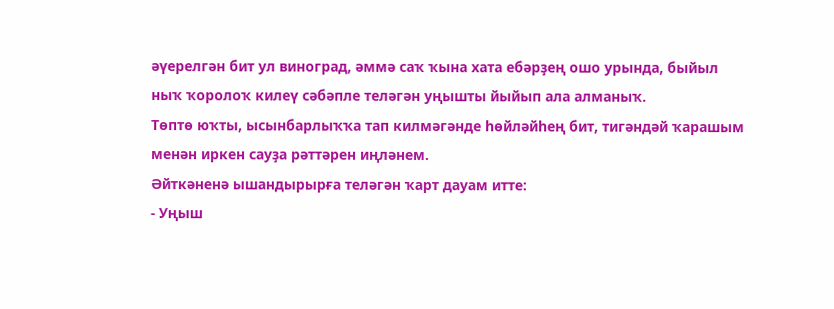әүерелгән бит ул виноград, әммә саҡ ҡына хата ебәрҙең ошо урында, быйыл ныҡ ҡоролоҡ килеү сәбәпле теләгән уңышты йыйып ала алманыҡ.
Төптө юҡты, ысынбарлыҡҡа тап килмәгәнде һөйләйһең бит, тигәндәй ҡарашым менән иркен сауҙа рәттәрен иңләнем.
Әйткәненә ышандырырға теләгән ҡарт дауам итте:
- Уңыш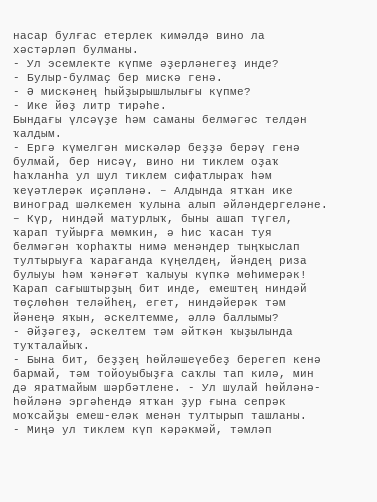насар булғас етерлек кимәлдә вино ла хәстәрләп булманы.
- Ул эсемлекте күпме әҙерләнегеҙ инде?
- Булыр-булмаҫ бер мискә генә.
- Ә мискәнең һыйҙырышлылығы күпме?
- Ике йөҙ литр тирәһе.
Бындағы үлсәүҙе һәм саманы белмәгәс телдән ҡалдым.
- Ергә күмелгән мискәләр беҙҙә берәү генә булмай, бер нисәү, вино ни тиклем оҙаҡ һаҡланһа ул шул тиклем сифатлыраҡ һәм ҡеүәтлерәк иҫәпләнә. – Алдында ятҡан ике виноград шәлкемен ҡулына алып әйләндергеләне. – Күр, ниндәй матурлыҡ, быны ашап түгел, ҡарап туйырға мөмкин, ә һис ҡасан туя белмәгән ҡорһаҡты нимә менәндер тыңҡыслап тултырыуға ҡарағанда күңелдең, йәндең риза булыуы һәм ҡәнәғәт ҡалыуы күпкә мөһимерәк! Ҡарап сағыштырҙың бит инде, емештең ниндәй төҫлөһөн теләйһең, егет, ниндәйерәк тәм йәнеңә яҡын, әскелтемме, әллә баллымы?
- Әйҙәгеҙ, әскелтем тәм әйткән ҡыҙылында туҡталайыҡ.
- Бына бит, беҙҙең һөйләшеүебеҙ берегеп кенә бармай, тәм тойоуыбыҙға саҡлы тап килә, мин дә яратмайым шәрбәтлене. - Ул шулай һөйләнә-һөйләнә эргәһендә ятҡан ҙур ғына сепрәк моҡсайҙы емеш-еләк менән тултырып ташланы.
- Миңә ул тиклем күп кәрәкмәй, тәмләп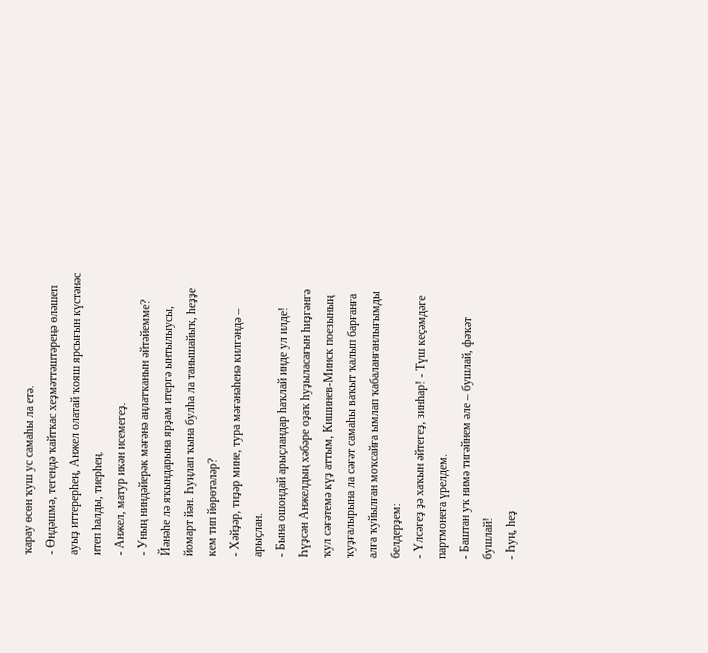ҡарау өсөн ҡуш ус самаһы ла етә.
- Өндәшмә, тегендә ҡайтҡас хеҙмәттәштәреңә өләшеп ауыҙ иттерерһең, Анжел олатай ҡояш ярсығын күстәнәс итеп һалды, тиерһең.
- Анжел, матур икән исемегеҙ.
- Уның ниндәйерәк мәғәнә аңлатҡанын әйтәйемме? Йәнәһе лә яҡындарына ярҙам итергә ынтылыусы, йомарт йән. Һуңлап ҡына булһа ла танышайыҡ, һеҙҙе кем тип йөрөтәләр?
- Хәйҙәр, тиҙәр мине, тура мәғәнәһенә килгәндә – арыҫлан.
- Бына ошондай арыҫландар һаҡлай инде ул илде!
Һүҙсән Анжелдың хәбәре оҙаҡ һуҙыласағын һиҙгәнгә ҡул сәғәтемә күҙ аттым, Кишинев-Минск поезының ҡуҙғалырына ла сәғәт самаһы ваҡыт ҡалып барғанға алға ҡуйылған моҡсайға ымлап ҡабаланғанлығымды белдерҙем:
- Үлсәгеҙ ҙә хаҡын әйтегеҙ, зинһар! - Түш кеҫәмдәге партмонеға үрелдем.
- Баштан уҡ нимә тигәйнем әле – бушлай, фәҡәт бушлай!
- Һуң, һеҙ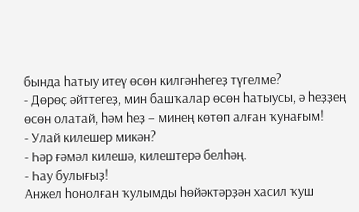бында һатыу итеү өсөн килгәнһегеҙ түгелме?
- Дөрөҫ әйттегеҙ, мин башҡалар өсөн һатыусы, ә һеҙҙең өсөн олатай, һәм һеҙ – минең көтөп алған ҡунағым!
- Улай килешер микән?
- Һәр ғәмәл килешә, килештерә белһәң.
- Һау булығыҙ!
Анжел һонолған ҡулымды һөйәктәрҙән хасил ҡуш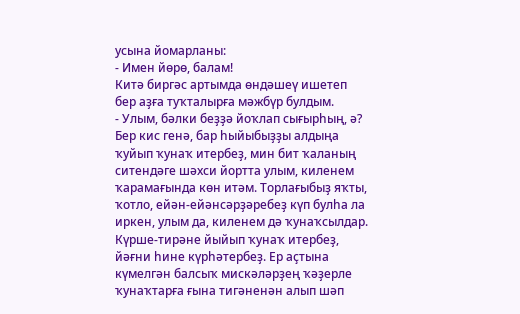усына йомарланы:
- Имен йөрө, балам!
Китә биргәс артымда өндәшеү ишетеп бер аҙға туҡталырға мәжбүр булдым.
- Улым, бәлки беҙҙә йоҡлап сығырһың, ә? Бер кис генә, бар һыйыбыҙҙы алдыңа ҡуйып ҡунаҡ итербеҙ, мин бит ҡаланың ситендәге шәхси йортта улым, киленем ҡарамағында көн итәм. Торлағыбыҙ яҡты, ҡотло, ейән-ейәнсәрҙәребеҙ күп булһа ла иркен, улым да, киленем дә ҡунаҡсылдар. Күрше-тирәне йыйып ҡунаҡ итербеҙ, йәғни һине күрһәтербеҙ. Ер аҫтына күмелгән балсыҡ мискәләрҙең ҡәҙерле ҡунаҡтарға ғына тигәненән алып шәп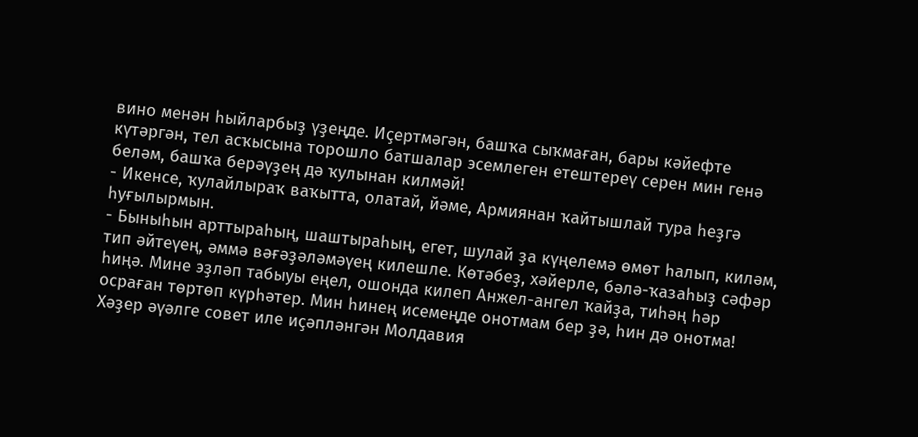вино менән һыйларбыҙ үҙеңде. Иҫертмәгән, башҡа сыҡмаған, бары кәйефте күтәргән, тел асҡысына торошло батшалар эсемлеген етештереү серен мин генә беләм, башҡа берәүҙең дә ҡулынан килмәй!
- Икенсе, ҡулайлыраҡ ваҡытта, олатай, йәме, Армиянан ҡайтышлай тура һеҙгә һуғылырмын.
- Быныһын арттыраһың, шаштыраһың, егет, шулай ҙа күңелемә өмөт һалып, киләм, тип әйтеүең, әммә вәғәҙәләмәүең килешле. Көтәбеҙ, хәйерле, бәлә-ҡазаһыҙ сәфәр һиңә. Мине эҙләп табыуы еңел, ошонда килеп Анжел-ангел ҡайҙа, тиһәң һәр осраған төртөп күрһәтер. Мин һинең исемеңде онотмам бер ҙә, һин дә онотма!
Хәҙер әүәлге совет иле иҫәпләнгән Молдавия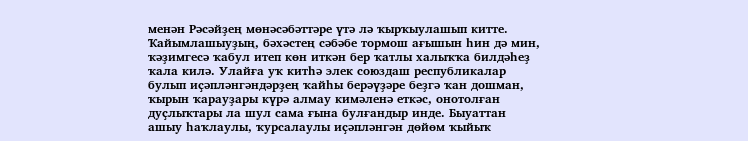менән Рәсәйҙең мөнәсәбәттәре үтә лә ҡырҡыулашып китте. Ҡайымлашыуҙың, бәхәстең сәбәбе тормош ағышын һин дә мин, ҡәҙимгесә ҡабул итеп көн иткән бер ҡатлы халыҡҡа билдәһеҙ ҡала килә. Улайға уҡ китһә элек союздаш республикалар булып иҫәпләнгәндәрҙең ҡайһы берәүҙәре беҙгә ҡан дошман, ҡырын ҡарауҙары күрә алмау кимәленә еткәс, онотолған дуҫлыҡтары ла шул сама ғына булғандыр инде. Быуаттан ашыу һаҡлаулы, ҡурсалаулы иҫәпләнгән дөйөм ҡыйыҡ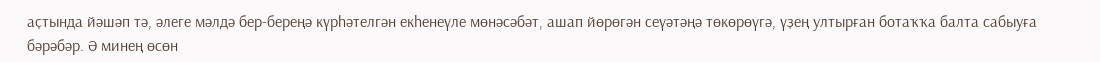аҫтында йәшәп тә, әлеге мәлдә бер-береңә күрһәтелгән екһенеүле мөнәсәбәт, ашап йөрөгән сеүәтәңә төкөрөүгә, үҙең ултырған ботаҡҡа балта сабыуға бәрәбәр. Ә минең өсөн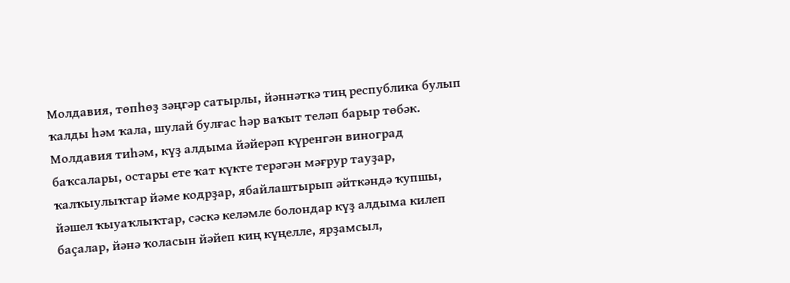Молдавия, төпһөҙ зәңгәр сатырлы, йәннәткә тиң республика булып ҡалды һәм ҡала, шулай булғас һәр ваҡыт теләп барыр төбәк. Молдавия тиһәм, күҙ алдыма йәйерәп күренгән виноград баҡсалары, остары ете ҡат күкте терәгән мәғрур тауҙар, ҡалҡыулыҡтар йәме кодрҙар, ябайлаштырып әйткәндә ҡупшы, йәшел ҡыуаҡлыҡтар, сәскә келәмле болондар күҙ алдыма килеп баҫалар, йәнә ҡоласын йәйеп киң күңелле, ярҙамсыл,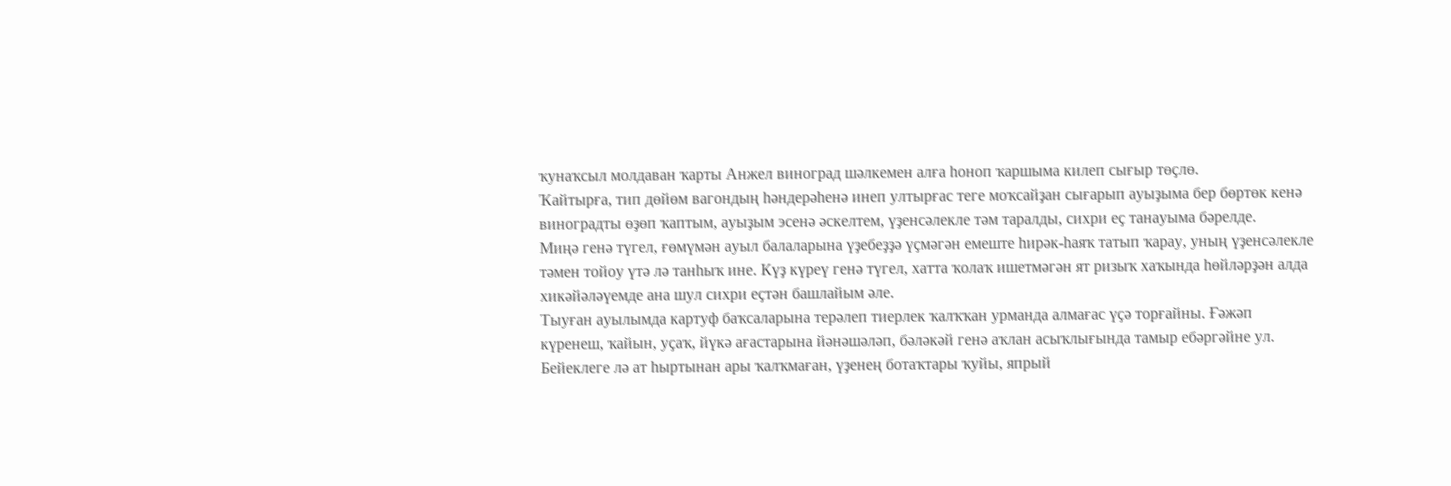ҡунаҡсыл молдаван ҡарты Анжел виноград шәлкемен алға һоноп ҡаршыма килеп сығыр төҫлө.
Ҡайтырға, тип дөйөм вагондың һәндерәһенә инеп ултырғас теге моҡсайҙан сығарып ауыҙыма бер бөртөк кенә виноградты өҙөп ҡаптым, ауыҙым эсенә әскелтем, үҙенсәлекле тәм таралды, сихри еҫ танауыма бәрелде.
Миңә генә түгел, ғөмүмән ауыл балаларына үҙебеҙҙә үҫмәгән емеште һирәк-һаяҡ татып ҡарау, уның үҙенсәлекле тәмен тойоу үтә лә танһыҡ ине. Күҙ күреү генә түгел, хатта ҡолаҡ ишетмәгән ят ризыҡ хаҡында һөйләрҙән алда хикәйәләүемде ана шул сихри еҫтән башлайым әле.
Тыуған ауылымда картуф баҡсаларына терәлеп тиерлек ҡалҡҡан урманда алмағас үҫә торғайны. Ғәжәп күренеш, ҡайын, уҫаҡ, йүкә ағастарына йәнәшәләп, бәләкәй генә аҡлан асыҡлығында тамыр ебәргәйне ул. Бейеклеге лә ат һыртынан ары ҡалҡмаған, үҙенең ботаҡтары ҡуйы, япрый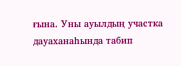ғына. Уны ауылдың участка дауаханаһында табип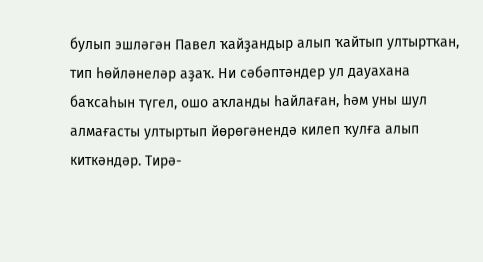булып эшләгән Павел ҡайҙандыр алып ҡайтып ултыртҡан, тип һөйләнеләр аҙаҡ. Ни сәбәптәндер ул дауахана баҡсаһын түгел, ошо аҡланды һайлаған, һәм уны шул алмағасты ултыртып йөрөгәнендә килеп ҡулға алып киткәндәр. Тирә-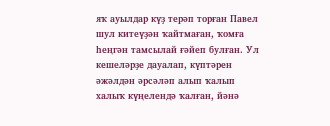яҡ ауылдар күҙ терәп торған Павел шул китеүҙән ҡайтмаған, ҡомға һеңгән тамсылай ғәйеп булған. Ул кешеләрҙе дауалап, күптәрен әжәлдән әрсәләп алып ҡалып халыҡ күңелендә ҡалған, йәнә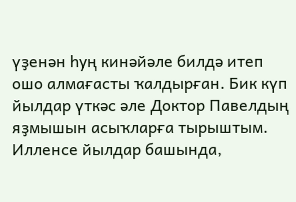үҙенән һуң кинәйәле билдә итеп ошо алмағасты ҡалдырған. Бик күп йылдар үткәс әле Доктор Павелдың яҙмышын асыҡларға тырыштым. Илленсе йылдар башында,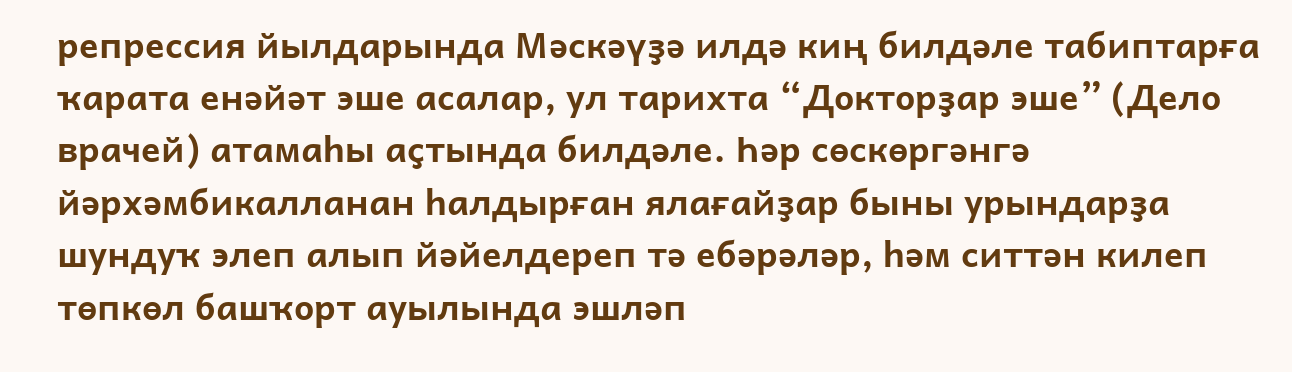репрессия йылдарында Мәскәүҙә илдә киң билдәле табиптарға ҡарата енәйәт эше асалар, ул тарихта “Докторҙар эше” (Дело врачей) атамаһы аҫтында билдәле. Һәр сөскөргәнгә йәрхәмбикалланан һалдырған ялағайҙар быны урындарҙа шундуҡ элеп алып йәйелдереп тә ебәрәләр, һәм ситтән килеп төпкөл башҡорт ауылында эшләп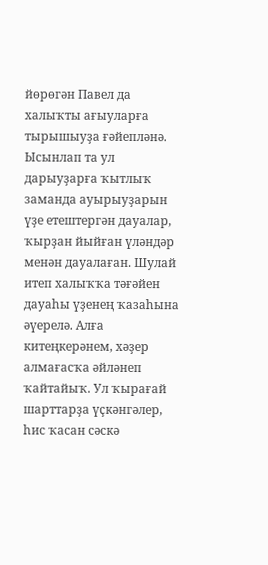йөрөгән Павел да халыҡты ағыуларға тырышыуҙа ғәйепләнә. Ысынлап та ул дарыуҙарға ҡытлыҡ заманда ауырыуҙарын үҙе етештергән дауалар, ҡырҙан йыйған үләндәр менән дауалаған. Шулай итеп халыҡҡа тәғәйен дауаһы үҙенең ҡазаһына әүерелә. Алға китеңкерәнем, хәҙер алмағасҡа әйләнеп ҡайтайыҡ. Ул ҡырағай шарттарҙа үҫкәнгәлер, һис ҡасан сәскә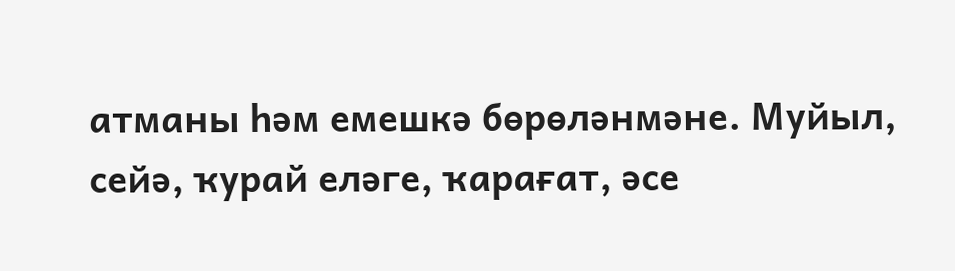атманы һәм емешкә бөрөләнмәне. Муйыл, сейә, ҡурай еләге, ҡарағат, әсе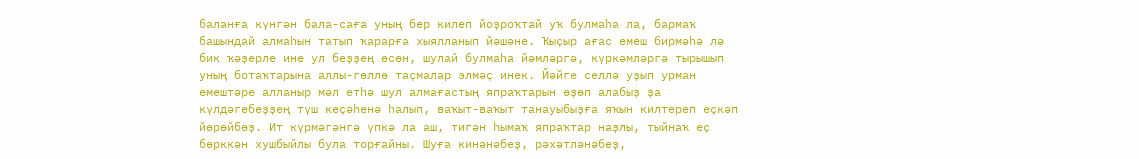баланға күнгән бала-саға уның бер килеп йоҙроҡтай уҡ булмаһа ла, бармаҡ башындай алмаһын татып ҡарарға хыялланып йәшәне. Ҡыҫыр ағас емеш бирмәһә лә бик ҡәҙерле ине ул беҙҙең өсөн, шулай булмаһа йәмләргә, күркәмләргә тырышып уның ботаҡтарына аллы-гөллө таҫмалар элмәҫ инек. Йәйге селлә уҙып урман емештәре алланыр мәл етһә шул алмағастың япраҡтарын өҙөп алабыҙ ҙа күлдәгебеҙҙең түш кеҫәһенә һалып, ваҡыт-ваҡыт танауыбыҙға яҡын килтереп еҫкәп йөрөйбөҙ. Ит күрмәгәнгә үпкә ла аш, тигән һымаҡ япраҡтар наҙлы, тыйнаҡ еҫ бөрккән хушбыйлы була торғайны. Шуға кинәнәбеҙ, рәхәтләнәбеҙ,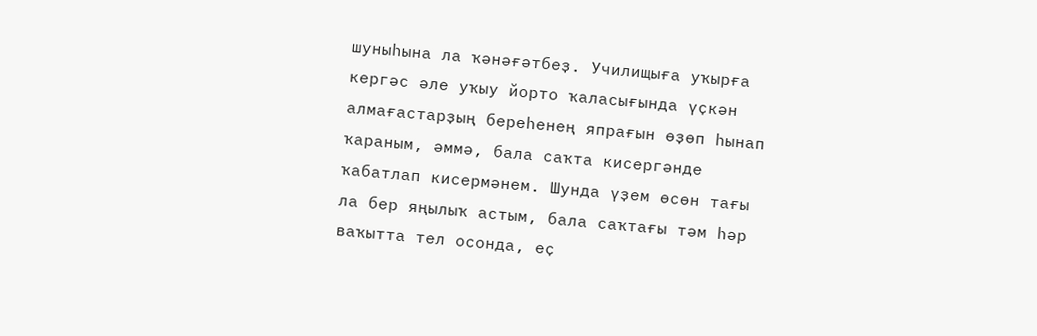шуныһына ла ҡәнәғәтбеҙ. Училищыға уҡырға кергәс әле уҡыу йорто ҡаласығында үҫкән алмағастарҙың береһенең япрағын өҙөп һынап ҡараным, әммә, бала саҡта кисергәнде ҡабатлап кисермәнем. Шунда үҙем өсөн тағы ла бер яңылыҡ астым, бала саҡтағы тәм һәр ваҡытта тел осонда, еҫ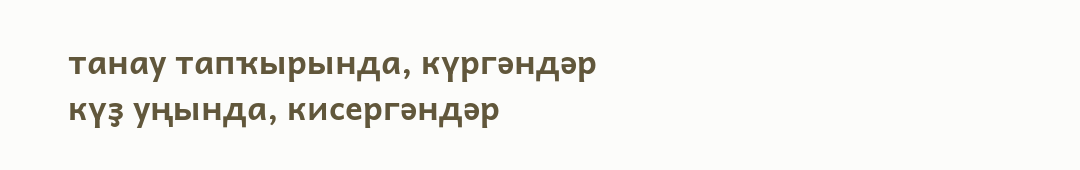танау тапҡырында, күргәндәр күҙ уңында, кисергәндәр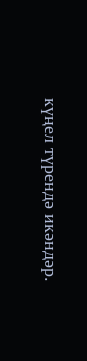күңел түрендә икәндәр.